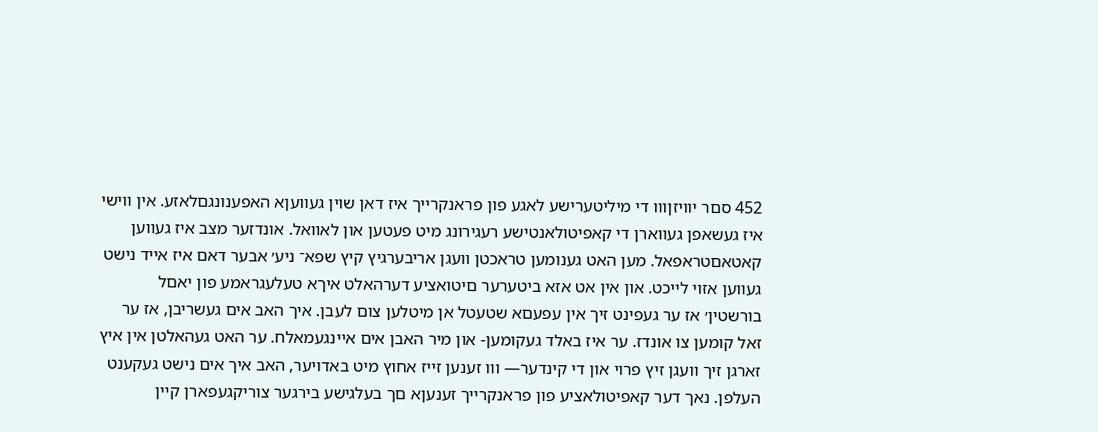452 סםר יוויזןוװ די מיליטערישע לאגע פון פראנקרייך איז דאן שוין געװעןא האפענונגםלאזע. אין װישי איז געשאפן געװארן די קאפיטולאנטישע רעגירונג מיט פעטען און לאװאל. אונדזער מצב איז געװען קאטאםטראפאל. מען האט גענומען טראכטן װעגן אריבערגיץ קיץ שפא־ ניע׳ אבער דאם איז אייד נישט געװען אזוי לײכט. און אין אט אזא ביטערער םיטואציע דערהאלט איךא טעלעגראמע פון יאםל בורשטין׳ אז ער געפינט זיך אין עפעםא שטעטל אן מיטלען צום לעבן. איך האב אים געשריבן, אז ער זאל קומען צו אונדז. ער איז באלד געקומען- און מיר האבן אים אײנגעמאלח. ער האט געהאלטן אין איץ זארגן זיך װעגן זיץ פרוי און די קינדער— וװ זענען זייז אחוץ מיט באדויער, האב איך אים נישט געקענט העלפן. נאך דער קאפיטולאציע פון פראנקרײך זענעןא םך בעלגישע בירגער צוריקגעפארן קײן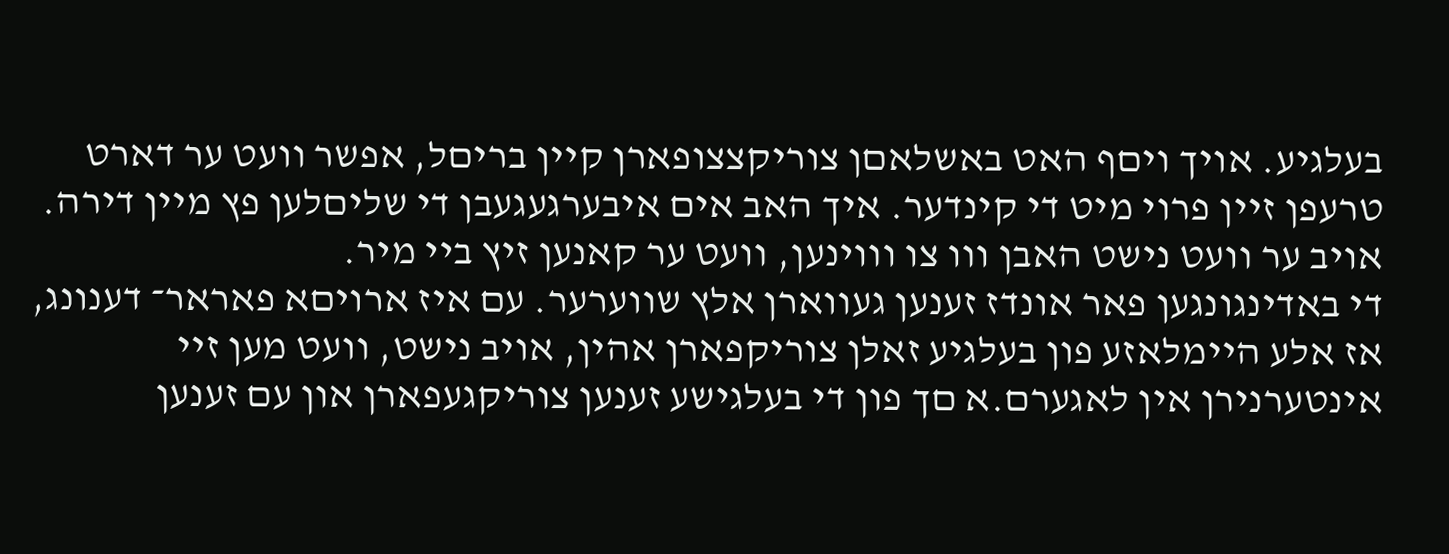בעלגיע. אויך ױםף האט באשלאםן צוריקצצופארן קײן בריםל, אפשר װעט ער דארט טרעפן זײן פרוי מיט די קינדער. איך האב אים איבערגעגעבן די שליםלען פץ מײן דירה. אויב ער װעט נישט האבן וװ צו וװינען, װעט ער קאנען זיץ ביי מיר.
די באדינגונגען פאר אונדז זענען געװארן אלץ שװערער. עם איז ארויםא פאראר־ דענונג, אז אלע הײמלאזע פון בעלגיע זאלן צוריקפארן אהין, אויב נישט, װעט מען זײ אינטערנירן אין לאגערם.א םך פון די בעלגישע זענען צוריקגעפארן און עם זענען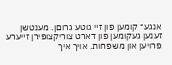אנגע־ קומען פון זײ גוטע גרוםן. מענטשן זענען געקומען פון דארט צוריקצופירן זײערע פרויען און משפחות. אויך איך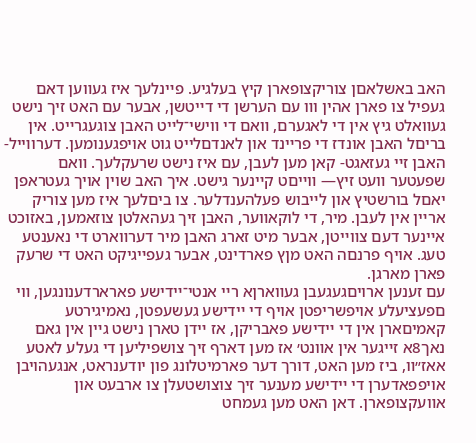האב באשלאםן צוריקצופארן קיץ בעלגיע. פײנלעך איז געװען דאם געפיל צו פארן אהין וװ עם הערשן די דײטשן, אבער עם האט זיך נישט געװאלט גיץ אין די לאגערם, װאם די װישי־לײט האבן צוגעגרײט. אין בריםל האבן אונדז די פרײנד און לאנדםלייט גוט אויפגענומען. דערוױיל- האבן זײ געזאגט- קאן מען לעבן, עם איז נישט שרעקלעך. װאם שפעטער װעט זיץ— װײםט קײנער גישט. איך האב שוין אויך געטראפן יאםל בורשטיץ און לײבוש פעלהענדלער. צו ביםלעך איז מען צוריק ארײן אין לעבן. מיר, די לוקאװער, האבן זיך געהאלטן צוזאמען, באזוכט אײנער דעם צװײטן, אבער מיט זארג האבן מיר דערװארט די נאענטע טעג. אויף פרנםה האט מןץ פארדינט, אבער געפײגיקט האט די שרעק פארן מארגן.
עם זענען ארויםגעגעבן געװארןא רײ אנטי־ײדישע פארארדענונגען, װי םפעציעלע אויפשריפטן אויף די ײדישע געשעפטן, נאמיגירטע קאמיםארן אין די ײדישע פאבריקן, אז ײדן טארן נישט גײן אין גאם נאך8א זײגער אין אװנט׳ אז מען דארף זיך צושפיליען די געלע לאטע אאז״װ, ביז מען האט, דורך דער פארמיטלונג פון יודענראט, אנגעהויבן אויפפאדערן די ײדישע מענער זיך צוצושטעלן צו ארבעט און אװעקצופארן. דאן האט מען געמחט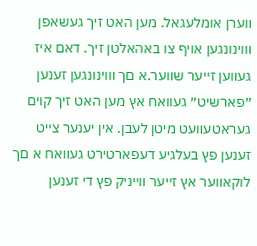װערן אומלעגאל. מען האט זיך געשאפן װוינונגען אויף צו באהאלטן זיך. דאם איז געװען זײער שװער.א םך װוינונגען זענען ״פארשיט״ געוואח אץ מען האט זיך קוים געראטעװעט מיטן לעבן. אין יענער צײט זענען פץ בעלגיע דעפארטירט געװאח א םך לוקאװער אץ זײער װײניק פץ די זענען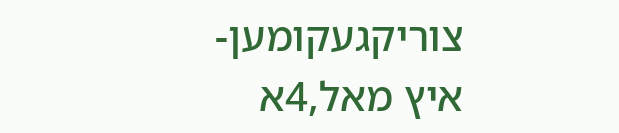צוריקגעקומען- איץ מאל,4א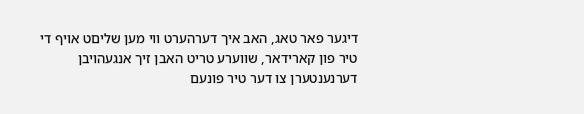דיגער פאר טאג, האב איך דערהערט װי מען שליםט אויף די טיר פון קארידאר, שװערע טריט האבן זיך אנגעהויבן דערנענטערן צו דער טיר פונעם